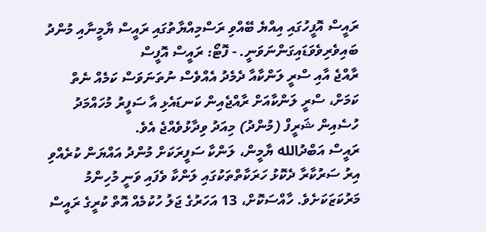ރައީސް އޮފީހުގައި އިއްޔެ ބޭއްވި ރަސްމިއްޔާތުގައި ރައީސް ޔާމީނާއި މުންދު ބައިވެރިވެވަޑައިގަންނަވަނީ. - ފޮޓޯ: ރައީސް އޮފީސް
ރާއްޖެ އާއި ސްރީ ލަންކާއާ ދެމެދު އެއްވެސް ނުތަނަވަސް ކަމެއް ނެތް ކަމަށް، ސްރީ ލަންކާއަށް ރާއްޖެއިން ކަނޑައެޅި އާ ސަފީރު މުހައްމަދު ހުސެއިން ޝަރީފް (މުންދު) މިއަދު ވިދާޅުވެއްޖެ އެވެ.
ރައީސް އަބްދުالله ޔާމީން، ލަންކާ ސަފީރަކަށް މުންދު އައްޔަން ކުރެއްވި އިރު ސަރުކާރާ ދެކޮޅު ހަރަކާތްތަކުގައި ލަންކާ ވެފައި ވަނީ މުހިންމު މަރުކަޒަކަށެވެ. ހާއްސަކޮށް، 13 އަހަރުގެ ޖަލު ހުކުމެއް އޮތް ކުރީގެ ރައީސް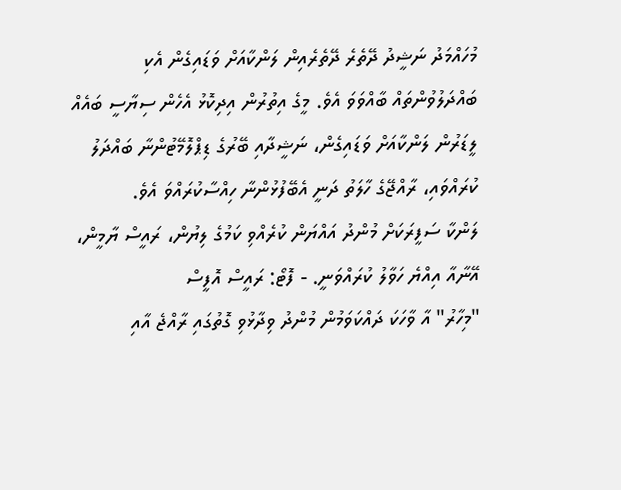މުހައްމަދު ނަޝީދު ދޭތެރެ ދޭތެރެއިން ލަންކާއަށް ވަޑައިގެން އެކި ބައްދަލުވުންތައް ބާއްވަވަ އެވެ. މީގެ އިތުރުން އިދިކޮޅު އެހެން ސިޔާސީ ބައެއް ލީޑަރުން ލަންކާއަށް ވަޑައިގެން، ނަޝީދާއި ބޭރުގެ ޑިޕްލޮމޭޓުންނާ ބައްދަލު ކުރައްވައި، ރާއްޖޭގެ ހާލަތު ދަނީ އެބޭފުޅުންނާ ހިއްސާކުރައްވަ އެވެ.
ލަންކާ ސަފީރަކަށް މުންދު އައްޔަން ކުރެއްވި ކަމުގެ ލިޔުން، ރައީސް ޔާމީން، އޭނާއާ އިއްޔެ ހަވާލު ކުރައްވަނީ. - ފޮޓޯ: ރައީސް އޮފީސް
"މިހާރު" އާ ވާހަކަ ދައްކަވަމުން މުންދު ވިދާޅުވި ގޮތުގައި ރާއްޖެ އާއި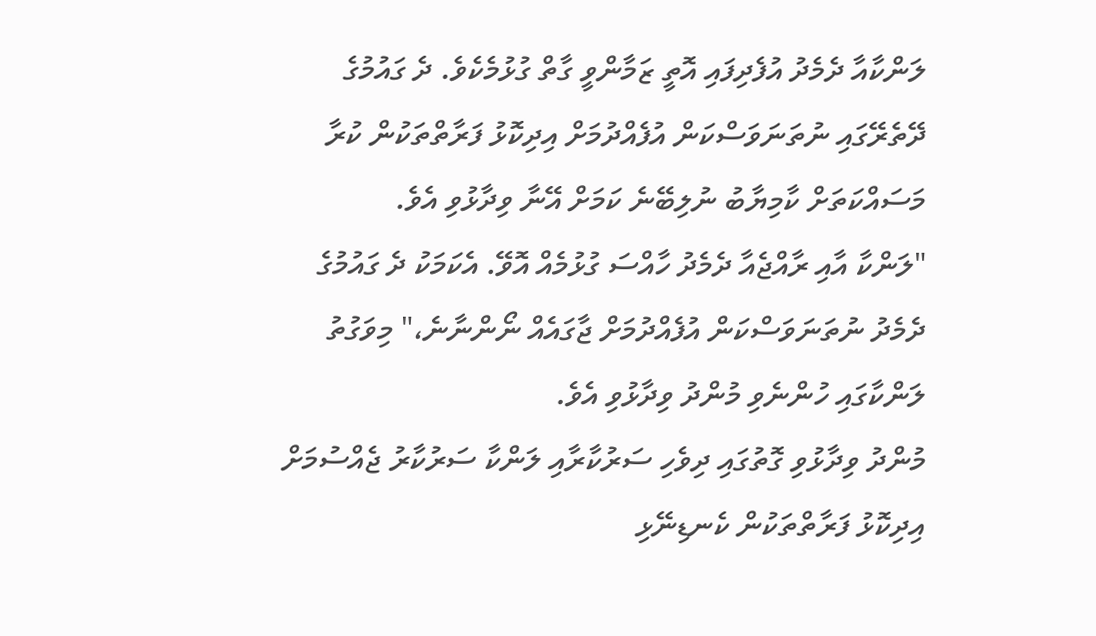ލަންކާއާ ދެމެދު އުފެދިފައި އޮތީ ޒަމާންވީ ގާތް ގުޅުމެކެވެ. ދެ ގައުމުގެ ދޭތެރޭގައި ނުތަނަވަސްކަން އުފެއްދުމަށް އިދިކޮޅު ފަރާތްތަކުން ކުރާ މަސައްކަތަށް ކާމިޔާބު ނުލިބޭނެ ކަމަށް އޭނާ ވިދާޅުވި އެވެ.
"ލަންކާ އާއި ރާއްޖެއާ ދެމެދު ހާއްސަ ގުޅުމެއް އޮވޭ. އެކަމަކު ދެ ގައުމުގެ ދެމެދު ނުތަނަވަސްކަން އުފެއްދުމަށް ޖާގައެއް ނޯންނާނެ،" މިވަގުތު ލަންކާގައި ހުންނެވި މުންދު ވިދާޅުވި އެވެ.
މުންދު ވިދާޅުވި ގޮތުގައި ދިވެހި ސަރުކާރާއި ލަންކާ ސަރުކާރު ޖެއްސުމަށް އިދިކޮޅު ފަރާތްތަކުން ކެނޑިނޭޅި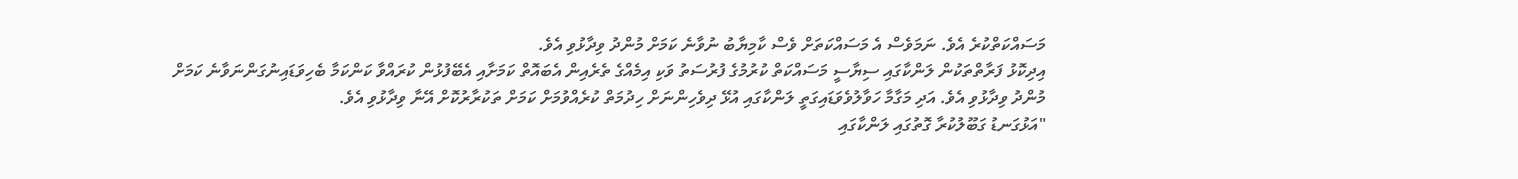މަސައްކަތްކުރެ އެވެ. ނަމަވެސް އެ މަސައްކަތަށް ވެސް ކާމިޔާބު ނުވާނެ ކަމަށް މުންދު ވިދާޅުވި އެވެ.
އިދިކޮޅު ފަރާތްތަކުން ލަންކާގައި ސިޔާސީ މަސައްކަތް ކުރުމުގެ ފުރުސަތު ވަކި އިމެއްގެ ތެރެއިން އެބައޮތް ކަމަށާއި އެބޭފުޅުން ކުރައްވާ ކަންކަމާ ބެހިވަޑައިނުގަންނަވާނެ ކަމަށް މުންދު ވިދާޅުވި އެވެ. އަދި މަގާމާ ހަވާލުވެވަޑައިގަތީ ލަންކާގައި އުޅޭ ދިވެހިންނަށް ހިދުމަތް ކުރެއްވުމަށް ކަމަށް ތަކުރާރުކޮށް އޭނާ ވިދާޅުވި އެވެ.
"އަޅުގަނޑު ގަބޫލުކުރާ ގޮތުގައި ލަންކާގައި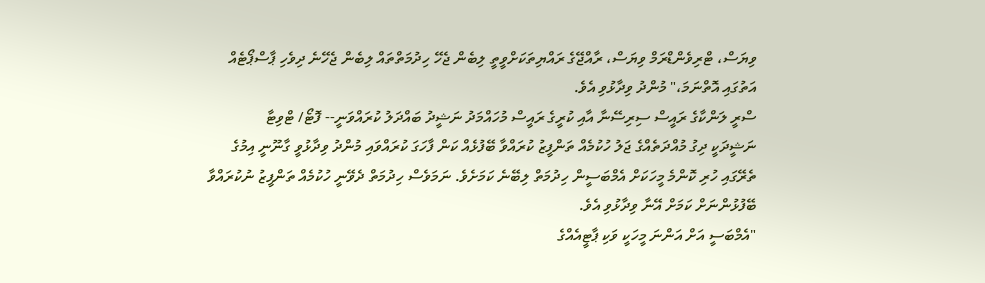ވިޔަސް، ޓްރިވެންޑްރަމް ވިޔަސް، ރާއްޖޭގެ ރައްޔިތަކަށްވީތީ ލިބެން ޖެހޭ ހިދުމަތްތައް ލިބެން ޖެހޭނެ ދިވެހި ޕާސްޕޯޓެއް އަތުގައި އޮތްނަމަ،" މުންދު ވިދާޅުވި އެވެ.
ސްރީ ލަންކާގެ ރައީސް ސިރިސޭނާ އާއި ކުރީގެ ރައީސް މުހައްމަދު ނަޝީދު ބައްދަލު ކުރައްވަނީ-- ފޮޓޯ/ ޓްވިޓާ
ނަޝީދަކީ ދިގު މުއްދަތެއްގެ ޖަލު ހުކުމެއް ތަންފީޒު ކުރައްވާ ބޭފުޅެއް ކަން ފާހަގަ ކުރައްވައި މުންދު ވިދާޅުވީ ގާނޫނީ އިމުގެ ތެރޭގައި ހުރި ކޮންމެ މީހަކަށް އެމްބަސީން ހިދުމަތް ލިބޭނެ ކަމަށެވެ. ނަމަވެސް ހިދުމަތް ދެވޭނީ ހުކުމެއް ތަންފީޒު ނުކުރައްވާ ބޭފުޅުންނަށް ކަމަށް އޭނާ ވިދާޅުވި އެވެ.
"އެމްބަސީ އަށް އަންނަ މީހަކީ ވަކި ޕާޓީއެއްގެ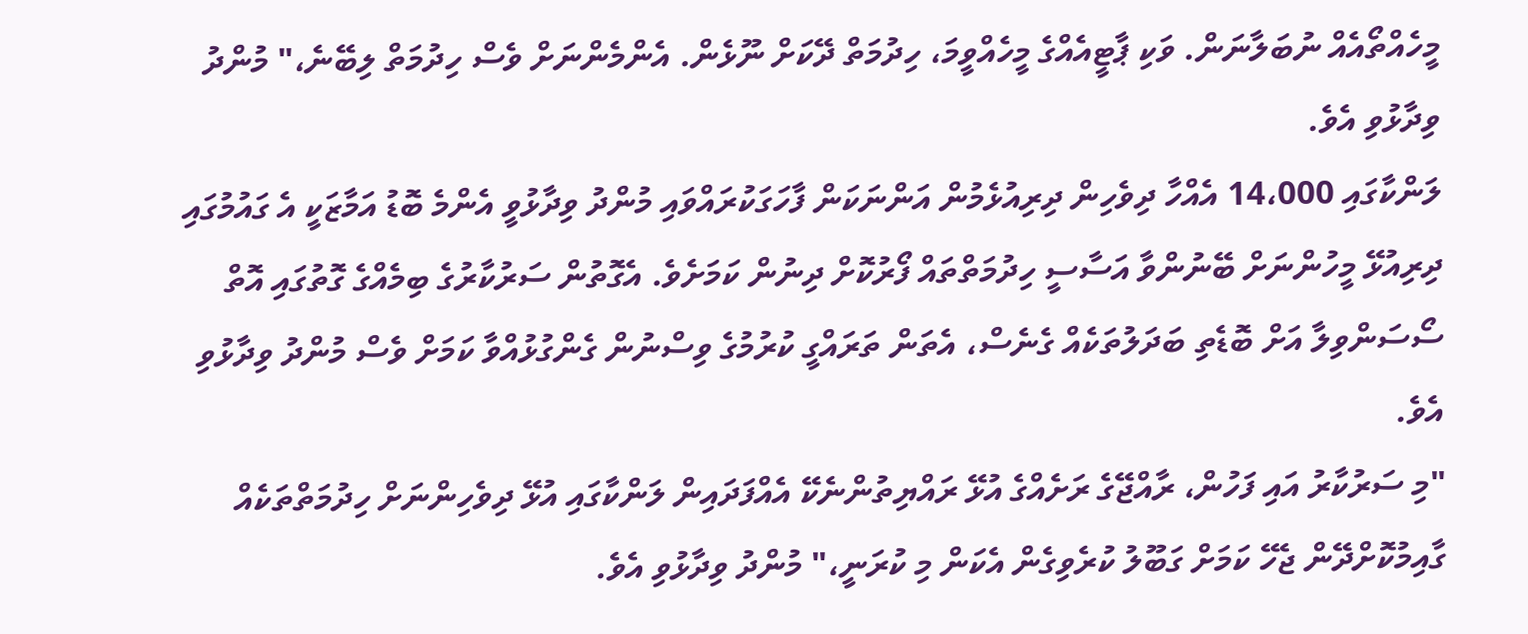މީހެއްތޯއެއް ނުބަލާނަން. ވަކި ޕާޓީއެއްގެ މީހެއްވީމަ، ހިދުމަތް ދޭކަށް ނޫޅެން. އެންމެންނަށް ވެސް ހިދުމަތް ލިބޭނެ،" މުންދު ވިދާޅުވި އެވެ.
ލަންކާގައި 14،000 އެއްހާ ދިވެހިން ދިރިއުޅެމުން އަންނަކަން ފާހަގަކުރައްވައި މުންދު ވިދާޅުވީ އެންމެ ބޮޑު އަމާޒަކީ އެ ގައުމުގައި ދިރިއުޅޭ މީހުންނަށް ބޭނުންވާ އަސާސީ ހިދުމަތްތައް ފޯރުކޮށް ދިނުން ކަމަށެވެ. އެގޮތުން ސަރުކާރުގެ ބިމެއްގެ ގޮތުގައި އޮތް ސޯސަންވިލާ އަށް ބޮޑެތި ބަދަލުތަކެއް ގެނެސް، އެތަން ތަރައްގީ ކުރުމުގެ ވިސްނުން ގެންގުޅުއްވާ ކަމަށް ވެސް މުންދު ވިދާޅުވި އެވެ.
"މި ސަރުކާރު އައި ފަހުން، ރާއްޖޭގެ ރަށެއްގެ އުޅޭ ރައްޔިތުންނެކޭ އެއްފަދައިން ލަންކާގައި އުޅޭ ދިވެހިންނަށް ހިދުމަތްތަކެއް ގާއިމުކޮށްދޭން ޖެހޭ ކަމަށް ގަބޫލު ކުރެވިގެން އެކަން މި ކުރަނީ،" މުންދު ވިދާޅުވި އެވެ.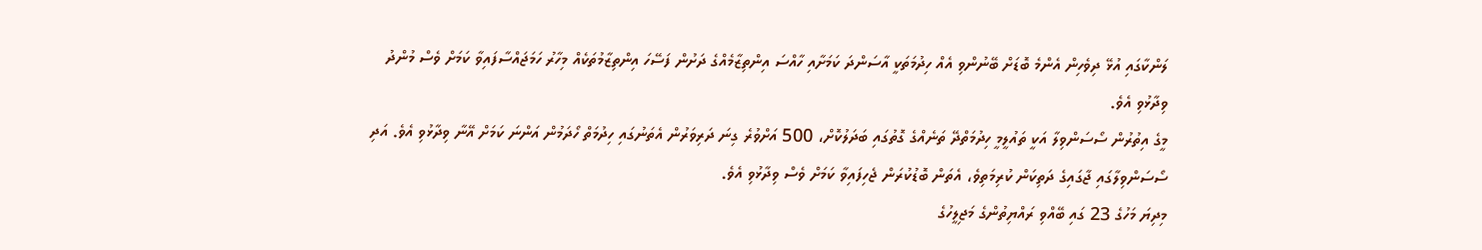ލަންކާގައި އުޅޭ ދިވެހިން އެންމެ ބޮޑަށް ބޭނުންވި އެއް ހިދުމަތަކީ އާސަންދަ ކަމަށާއި ހާއްސަ އިންތިޒާމެއްގެ ދަށުން ފަސޭހަ އިންތިޒާމުތަކެއް މިހާރު ހަމަޖައްސާފައިވާ ކަމަށް ވެސް މުންދު ވިދާޅުވި އެވެ.
މީގެ އިތުރުން ސޯސަންވިލާ އަކީ ތައުލީމީ ހިދުމަތްދޭ ތަނެއްގެ ގޮތުގައި ބަދަލުކޮށް، 500 އަށްވުރެ ގިނަ ދަރިވަރުން އެތަނުގައި ހިދުމަތް ހޯދަމުން އަންނަ ކަމަށް އޭނާ ވިދާޅުވި އެވެ. އަދި ސޯސަންވިލާގައި ޖާގައިގެ ދަތިކަން ކުރިމަތިވެ، އެތަން ބޮޑުކުރަން ޖެހިފައިވާ ކަމަށް ވެސް ވިދާޅުވި އެވެ.
މިދިޔަ މަހުގެ 23 ގައި ބޭއްވި ރައްޔިތުންގެ މަޖިލީހުގެ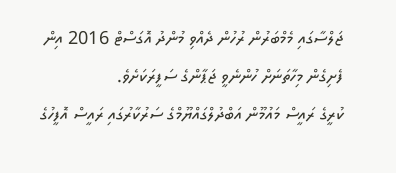ޖަލްސާގައި މެމްބަރުން ރުހުން ދެއްވި މުންދު އޮގަސްޓް 2016 އިން ފެށިގެން މިހާތަނަށް ހުންނެވީ ޖަޕާންގެ ސަފީރަކަށެވެ.
ކުރީގެ ރައީސް މައުމޫން އަބްދުލްގައްޔޫމްގެ ސަރުކާރުގައި ރައީސް އޮފީހުގެ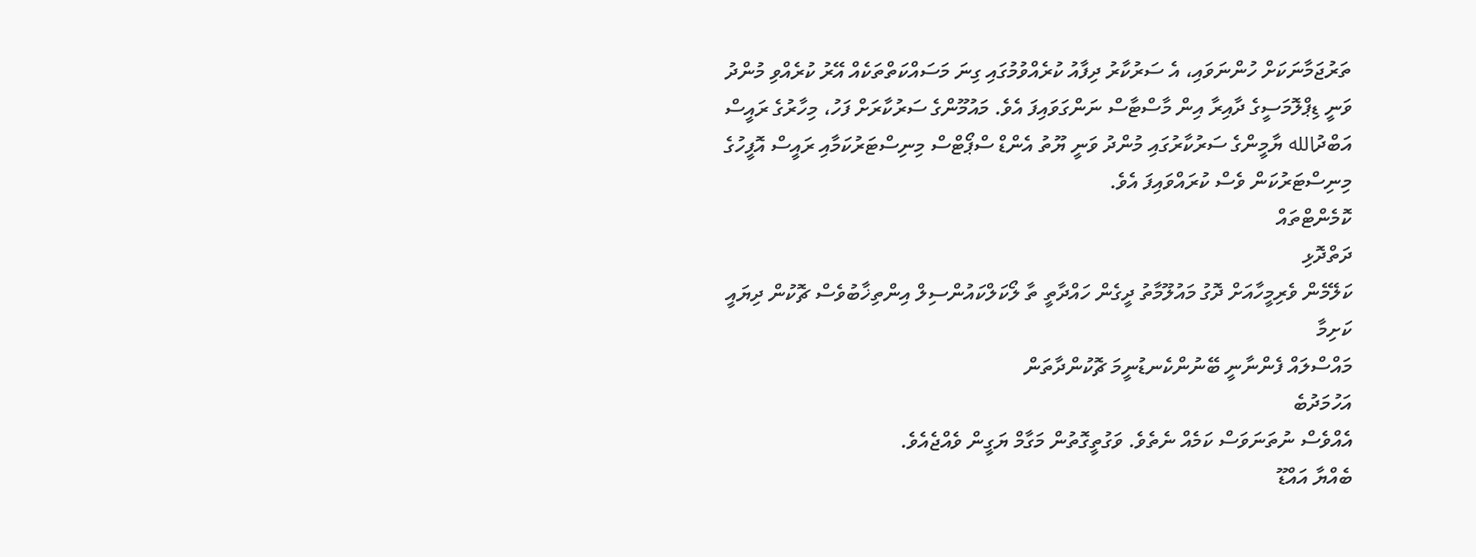ތަރުޖަމާނަކަށް ހުންނަވައި، އެ ސަރުކާރު ދިފާއު ކުރެއްވުމުގައި ގިނަ މަސައްކަތްތަކެއް އޭރު ކުރެއްވި މުންދު ވަނީ ޑިޕްލޮމަސީގެ ދާއިރާ އިން މާސްޓާސް ނަންގަވައިފަ އެވެ. މައުމޫންގެ ސަރުކާރަށް ފަހު، މިހާރުގެ ރައީސް އަބްދުالله ޔާމީންގެ ސަރުކާރުގައި މުންދު ވަނީ ޔޫތު އެންޑް ސްޕޯޓްސް މިނިސްޓަރުކަމާއި ރައީސް އޮފީހުގެ މިނިސްޓަރުކަން ވެސް ކުރައްވައިފަ އެވެ.
ކޮމެންޓްތައް
ދަތްދޮޅި
ކަލޭމެން ވެރިމީހާއަށް ދޮގު މައުލޫމާތު ދީގެން ހައްދާތީ ތާ ލޯކަލްކައުންސިލް އިންތިޚާބުވެސް ޗޮކުން ދިޔައީ
ކަށިމާ
މައްސްލައް ފެންނާނީ ބޭނުންކެނޑުނީމަ ޗޮކުންދާތަން
އަހުމަދުބެ
އެއްވެސް ނުތަނަވަސް ކަމެއް ނެތެވެ. ވަގުތީގޮތުން މަގާމް ޔަގީން ވެއްޖެއެވެ.
ބެއްޔާ އައްޑޫ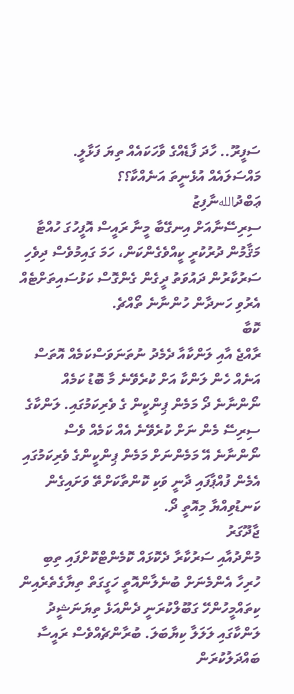ސަފީރޫ.. ހާދަ ފާޑެއްގެ ވާހަކައެއް ތިޔަ ފަޅާލީ. މައްސަލައެއް އުޅެނީތަ އަނެއްކާ؟؟
ޢަބްދުاللهނާފިޒު
ސިރިސޭނާއަށް އިނގޭބާ މީނާ ރައީސް އޮފީހުގަ ހުއްޓާ މަޤާމުން ދުރުކުރީ ކީއްވެގެންކަން، ހަމަ ގައިމުވެސް ދިވެހި ސަރުކާރުން ދައުވަތު ދީގެން ގެންގޮސް ކަޅުސައިތަށްޓެއް އެރުވި ހަނދާން ހުންނާނެ ތޯއްޗެ.
ކޮބާ
ރާއްޖެ އާއި ލަންކާއާ ދެމެދު ނުތަނަވަސްކަމެއް އޮތަސް އަނެއް ހެން ލަންކާ އަށް ކުރެވޭނެ މާ ބޮޑު ކަމެއް ނޯންނާނެ ދޯ މަމެން ޕިންކީން ގެ ވެރިކަމުގައި. ލަންކާގެ ސިރިސޭ މެން ނަށް ކުރެވޭނެ އެއް ކަމެއް ވެސް ނޯންނާނެ އޭ މަމެންނަށް މަމެން ޕިންކީންގެ ވެރިކަމުގައި އެމެން ފުއްޕާފައި ދާނީ ވަކި ކޮންތާކަށްތޭ ވަށައިގެން ކަނޑުވިއްޔާ މިއޮތީ ދޯ.
ޖާދޫގަރު
މުންދުއާއި ސަރުކާރާ ދެކޮޅައް ކޮމެންޓްކޮށްފައި ތިބި ހުރިހާ އެންމެނަށް ބުނެލާންއޮތީ ހަގީގަތް ތިޔާގެތެރެއިން ކިތައްމީހުންހޭ ގަބޫލްކުރަނީ ދެންއަޅެ ތިޔަނަޝީދު ލަންކާގައި ލަލަލާ ކިޔާބަލަ. ބުރާންޗެއްވެސް ރައީސާ ބައްދަލުކުރަން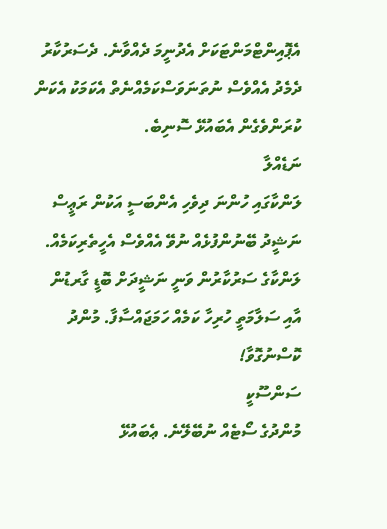އެޕޮއިންޓްމަންޓަކަށް އެދުނީމަ ދެއްވާނެ. ދެސަރުކާރު ދެމެދު އެއްވެސް ނުތަނަވަސްކަމެއްނެތް އެކަމަކު އެކަން ކުރަންވެގެން އެބައުޅޭ ސޮނިބެ.
ނަޑެއްލާ
ލަންކާގައި ހުންނަ ދިވެހި އެންބަސީ އަކުން ރަޢީސް ނަޝީދު ބޭނުންފުޅެއް ނުވޭ އެއްވެސް އެހީތެރިކަމެއް. ލަންކާގެ ސަރުކާރުން ވަނީ ނަޝީދަށް ބޮޑީ ގާރޑުން އާއި ސަލާމަތީ ހުރިހާ ކަމެއް ހަމަޖައްސާފާ. މުންދު ކޮސްނުގޮވާ!
ސަންސޫކީ
މުންދުގެ ސޯޓެއް ނުބޭލޭނެ. ޢެބައުޅޭ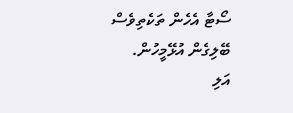ސޯޓާ އެހެން ތަކެތިވެސް ބޭލިގެން އުޅޭމީހުން.
އަލި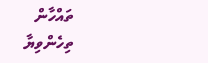ތައްހާން
ތިހެންވިޔާ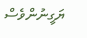ޔަގީނުންވެސް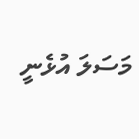މަސަލަ އުޅެނީ